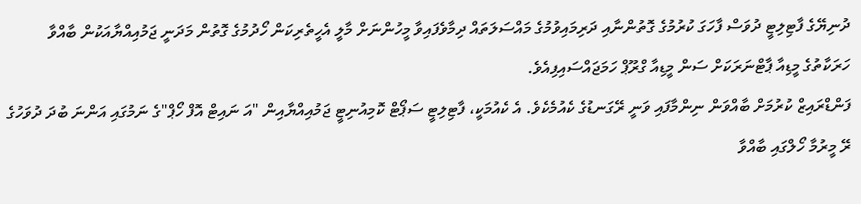ދުނިޔޭގެ ފާޓިލިޓީ ދުވަސް ފާހަގަ ކުރުމުގެ ގޮތުންނާއި ދަރިމައިވުމުގެ މައްސަލަތައް ދިމާވެފައިވާ މީހުންނަށް މާލީ އެހީތެރިކަން ހޯދުމުގެ ގޮތުން މަދަނީ ޖަމުއިއްޔާއަކުން ބާއްވާ ހަރަކާތުގެ މީޑިއާ ޕާޓްނަރަކަށް ސަން މީޑިއާ ގްރޫޕް ހަމަޖައްސައިފިއެވެ.
ފަންޑްރައިޒް ކުރުމަށް ބާއްވަން ނިންމާފައި ވަނީ ރޭގަނޑުގެ ކެއުމެކެވެ. އެ ކެއުމަކީ، ފާޓިލިޓީ ސަޕޯޓް ކޮމިއުނިޓީ ޖަމުއިއްޔާއިން "އަ ނައިޓް އޮފް ހޯޕް"ގެ ނަމުގައި އަންނަ ބުދަ ދުވަހުގެ ރޭ މީރުމާ ހޯލްގައި ބާއްވާ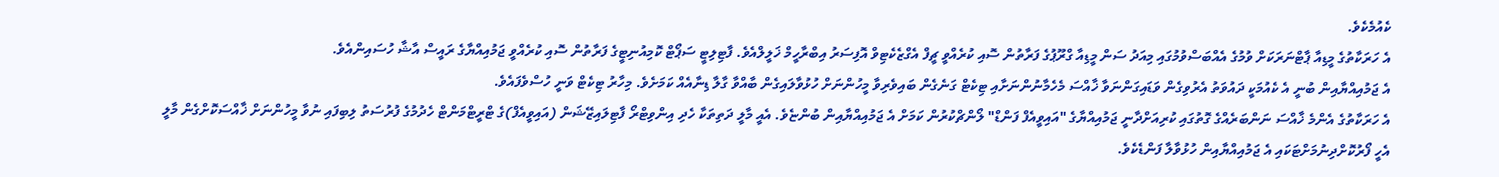ކެއުމެކެވެ.
އެ ހަރަކާތުގެ މީޑިއާ ޕާޓްނަރަކަށް ވުމުގެ އެއްބަސްވުމުގައި މިއަދު ސަން މީޑިއާ ގްރޫޕުގެ ފަރާތުން ސޮއި ކުރެއްވީ ޗީފް އެގްޒެކެޓިވް އޮފިސަރު އިބްރާހީމް ޚަލީލްއެވެ. ފާޓިލިޓީ ސަޕޯޓް ކޮމިއުނިޓީގެ ފަރާތުން ސޮއި ކުރެއްވީ ޖަމުއިއްޔާގެ ރައީސް އާޝާ ހުސައިންއެވެ.
އެ ޖަމުއިއްޔާއިން ބުނީ އެ ކެއުމަކީ ދައުވަތު އެރުވިގެން ވަޑައިގަންނަވާ ޚާއްސަ މެހެމާނުންނަށާއި ޓިކެޓް ގަނެގެން ބައިވެރިވާ މީހުންނަށް ހުޅުވާލައިގެން ބާއްވާ ގާލާ ޑިނާއެއް ކަމަށެވެ. މިހާރު ޓިކެޓް ވަނީ ހުސްވެފައެވެ.
އެ ހަރަކާތުގެ އެންމެ ޚާއްސަ ނަންބަރެއްގެ ގޮތުގައި ކުރިއަށްދާނީ ޖަމުއިއްޔާގެ "އައިވީއެފް ފަންޑް" ލޯންޗްކުރުން ކަމަށް އެ ޖަމުއިއްޔާއިން ބުންޏެވެ. އެއީ މާލީ ދަތިތަކާ ހެދި އިންވިޓްރޯ ފާޓިލައިޒޭޝަން (އައިވީއެފް)ގެ ޓްރީޓްމަންޓް ހެދުމުގެ ފުރުސަތު ލިބިފައި ނުވާ މީހުންނަށް ޚާއްސަކޮށްގެން މާލީ އެހީ ފޯރުކޮށްދިނުމަށްޓަކައި އެ ޖަމުއިއްޔާއިން ހުޅުވާލާ ފަންޑެކެވެ.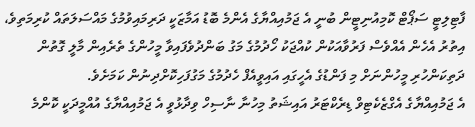ފާޓިލިޓީ ސަޕޯޓް ކޮމިއުނިޓީން ބުނީ އެ ޖަމުއިއްޔާގެ އެންމެ ބޮޑު އަމާޒަކީ ދަރިމައިވުމުގެ މައްސަލަތައް ކުރިމަތިވެ، އިތުރު އެހެން އެއްވެސް ފަރުވާއަކުން ކުއްޖަކު ހޯދުމުގެ މަގު ބަންދުވެފައިވާ މީހުންގެ ތެރެއިން މާލީ ގޮތުން ދަތިކަންހުރި މީހުންނަށް މި ފަންޑުގެ އެހީގައި އައިވީއެފް ހެދުމުގެ މަގުފަހިކޮށްދިނުން ކަމަށެވެ.
އެ ޖަމުއިއްޔާގެ އެގްޒެކެޓިވް ޑިރެކްޓަރު އައިޝަތު މިހުނާ ނާސިހް ވިދާޅުވީ އެ ޖަމުއިއްޔާގެ އުއްމީދަކީ ކޮންމެ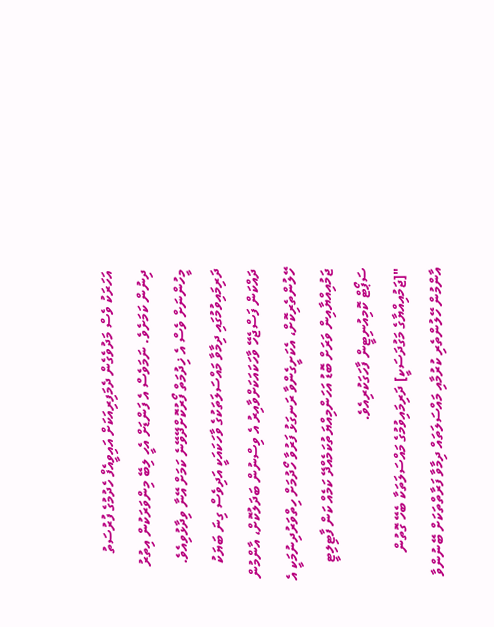އަހަރަކު ވެސް މަދުވެގެން ދެމަފިރިއަކަށް އައިވީއެފް ހެދުމުގެ ފުރުސަތު ދިނުން ކަމަށެވެ. ނަމަވެސް އެ ފަންޑަށް އެހީ ލިބޭ މިންވަރަކުން އިތުރު މީހުންނަށް ވެސް އެ ޚިދުމަތް ފޯރުކޮށްދޭވޭނެ ކަމަށް އޭނާ ވިދާޅުވިއެވެ.
ދަރިމައިވުމުގައި ދިމާވާ މައްސަލަތަކުގެ ވާހަކައަކީ އަދިވެސް ގިނަ ބަޔަކު ދައްކަން ފަސްޖެހޭ ވާހަކައަކަށްވާއިރު އެ ވިސްނުން ބަދަލުކޮށް، އާންމުން ހޭލުންތެރިކޮށް، އެކަށީގެންވާ ރަނގަޅު ފަރުވާ ހޯދުމަށް ހިތްވަރުދިނުމަކީ އެ ޖަމުއިއްޔާއިން ވަރަށް ބޮޑު އަހަންމިއްޔަތުކަމެއްދޭ ކަމެއް ކަން ފާޓިލިޓީ ސަޕޯޓް ކޮމިއުނިޓީން ފާހަގަކުރިއެވެ.
"[ޖަމުއިއްޔާގެ މަގުދަސަކީ] ދަރިމައިވުމުގެ މައްސަލަތަކާ ބެހޭ ގޮތުން އާންމުން ހޭލުންތެރި ކުރުމާއި މައްސަލަތައް ދިމާވާ ފަރާތްތަކަށް ބޭނުންވާ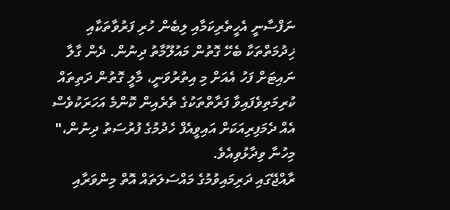ނަފްސާނީ އެހީތެރިކަމާއި ލިބެން ހުރި ފަރުވާތަކާއި ޚިދުމަތްތަކާ ބެހޭ ގޮތުން މައުލޫމާތު ދިނުން. ދެން ގާލާ ނައިޓަށް ފަހު އެއަށް މި އިތުރުވަނީ، މާލީ ގޮތުން ދަތިތައް ކުރިމަތިވެފައިވާ ފަރާތްތަކުގެ ތެރެއިން ކޮންމެ އަހަރަކުވެސް އެއް ދެމަފިރިއަކަށް އައިވީއެފް ހެދުމުގެ ފުރުސަތު ދިނުން،" މިހުނާ ވިދާޅުވިއެވެ.
ރާއްޖޭގައި ދަރިމައިވުމުގެ މައްސަލަތައް އޮތް މިންވަރާއި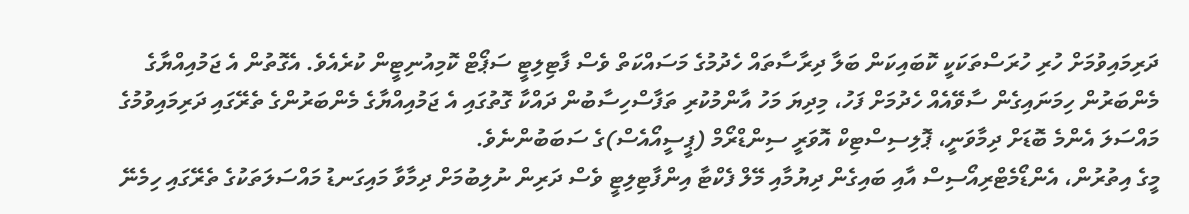ދަރިމައިވުމަށް ހުރި ހުރަސްތަކަކީ ކޮބައިކަން ބަލާ ދިރާސާތައް ހެދުމުގެ މަސައްކަތް ވެސް ފާޓިލިޓީ ސަޕޯޓް ކޮމިއުނިޓީން ކުރެއެވެ. އެގޮތުން އެ ޖަމުއިއްޔާގެ މެންބަރުން ހިމަނައިގެން ސާވޭއެއް ހެދުމަށް ފަހު، މިދިޔަ މަހު އާންމުކުރި ތަފާސްހިސާބުން ދައްކާ ގޮތުގައި އެ ޖަމުއިއްޔާގެ މެންބަރުންގެ ތެރޭގައި ދަރިމައިވުމުގެ މައްސަލަ އެންމެ ބޮޑަށް ދިމާވަނީ، ޕޮލިސިސްޓިކް އޮވަރީ ސިންޑްރޯމް (ޕީސީއޯއެސް)ގެ ސަބަބުންނެވެ.
މީގެ އިތުރުން، އެންޑޯމެޓްރިއޯސިސް އާއި ބައިގެން ދިޔުމާއި މޭލް ފެކްޓާ އިންފާޓިލިޓީ ވެސް ދަރިން ނުލިބުމަށް ދިމާވާ މައިގަނޑު މައްސަލަތަކުގެ ތެރޭގައި ހިމެނޭ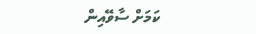ކަމަށް ސާވޭއިން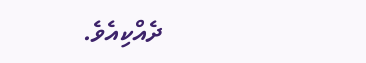ދެއްކިއެވެ.